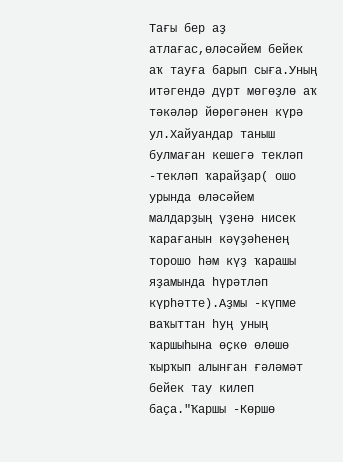Тағы бер аҙ атлағас,өләсәйем бейек аҡ тауға барып сыға.Уның итәгендә дүрт мөгөҙлө аҡ тәкәләр йөрөгәнен күрә ул.Хайуандар таныш булмаған кешегә текләп -текләп ҡарайҙар( ошо урында өләсәйем малдарҙың үҙенә нисек ҡарағанын кәүҙәһенең торошо һәм күҙ ҡарашы яҙамында һүрәтләп күрһәтте).Аҙмы -күпме ваҡыттан һуң уның ҡаршыһына өҫкө өлөшө ҡырҡып алынған ғәләмәт бейек тау килеп баҫа."Ҡаршы -Көршө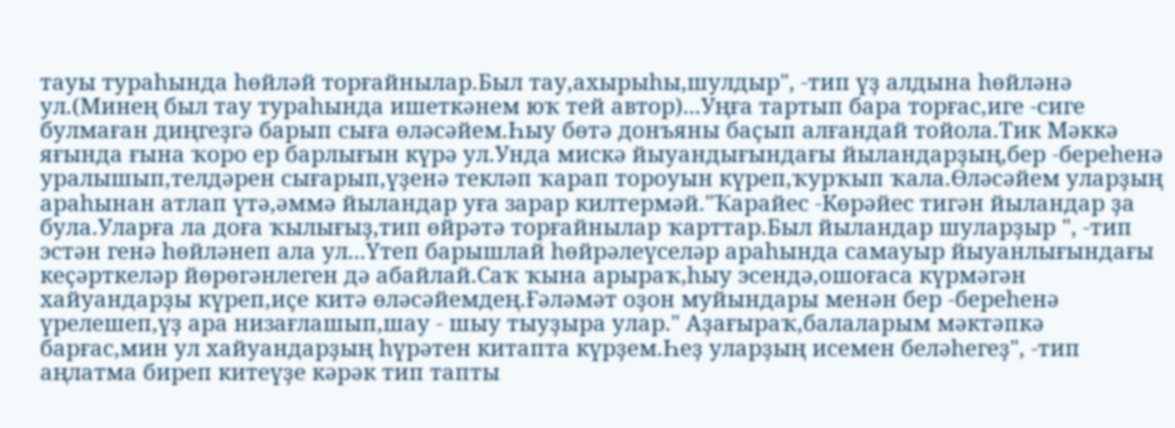тауы тураһында һөйләй торғайнылар.Был тау,ахырыһы,шулдыр", -тип үҙ алдына һөйләнә ул.(Минең был тау тураһында ишеткәнем юҡ тей автор)...Уңға тартып бара торғас,иге -сиге булмаған диңгеҙгә барып сыға өләсәйем.Һыу бөтә донъяны баҫып алғандай тойола.Тик Мәккә яғында ғына ҡоро ер барлығын күрә ул.Унда мискә йыуандығындағы йыландарҙың,бер -береһенә уралышып,телдәрен сығарып,үҙенә текләп ҡарап тороуын күреп,ҡурҡып ҡала.Өләсәйем уларҙың араһынан атлап үтә,әммә йыландар уға зарар килтермәй."Ҡарайес -Көрәйес тигән йыландар ҙа була.Уларға ла доға ҡылығыҙ,тип өйрәтә торғайнылар ҡарттар.Был йыландар шуларҙыр ", -тип эстән генә һөйләнеп ала ул...Үтеп барышлай һөйрәлеүселәр араһында самауыр йыуанлығындағы кеҫәрткеләр йөрөгәнлеген дә абайлай.Саҡ ҡына арыраҡ,һыу эсендә,ошоғаса күрмәгән хайуандарҙы күреп,иҫе китә өләсәйемдең.Ғәләмәт оҙон муйындары менән бер -береһенә үрелешеп,үҙ ара низағлашып,шау - шыу тыуҙыра улар." Аҙағыраҡ,балаларым мәктәпкә барғас,мин ул хайуандарҙың һүрәтен китапта күрҙем.Һеҙ уларҙың исемен беләһегеҙ", -тип аңлатма биреп китеүҙе кәрәк тип тапты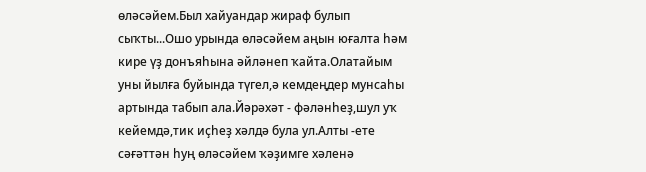өләсәйем.Был хайуандар жираф булып сыҡты...Ошо урында өләсәйем аңын юғалта һәм кире үҙ донъяһына әйләнеп ҡайта.Олатайым уны йылға буйында түгел,ә кемдеңдер мунсаһы артында табып ала.Йәрәхәт - фәләнһеҙ,шул уҡ кейемдә,тик иҫһеҙ хәлдә була ул.Алты -ете сәғәттән һуң өләсәйем ҡәҙимге хәленә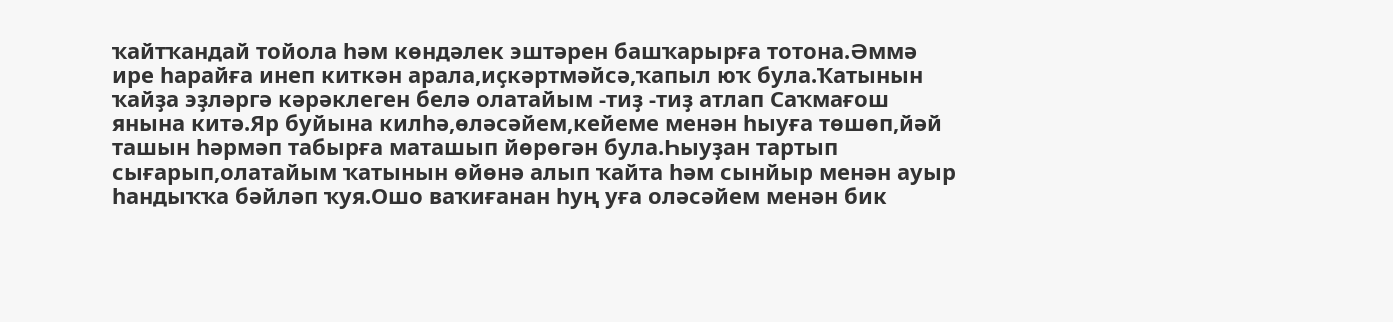ҡайтҡандай тойола һәм көндәлек эштәрен башҡарырға тотона.Әммә ире һарайға инеп киткән арала,иҫкәртмәйсә,ҡапыл юҡ була.Ҡатынын ҡайҙа эҙләргә кәрәклеген белә олатайым -тиҙ -тиҙ атлап Саҡмағош янына китә.Яр буйына килһә,өләсәйем,кейеме менән һыуға төшөп,йәй ташын һәрмәп табырға маташып йөрөгән була.Һыуҙан тартып сығарып,олатайым ҡатынын өйөнә алып ҡайта һәм сынйыр менән ауыр һандыҡҡа бәйләп ҡуя.Ошо ваҡиғанан һуң уға оләсәйем менән бик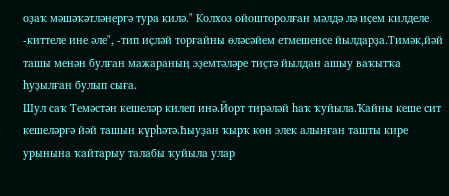оҙаҡ мәшәҡәтләнергә тура килә." Колхоз ойошторолған мәлдә лә иҫем килделе -киттеле ине әле", -тип иҫләй торғайны өләсәйем етмешенсе йылдарҙа.Тимәк,йәй ташы менән булған мажараның эҙемтәләре тиҫтә йылдан ашыу ваҡытҡа һуҙылған булып сыға.
Шул саҡ Темәстән кешеләр килеп инә.Йорт тирәләй һаҡ ҡуйыла.Ҡайны кеше сит кешеләргә йәй ташын күрһәтә.Һыуҙан ҡырҡ көн элек алынған ташты кире урынына ҡайтарыу талабы ҡуйыла улар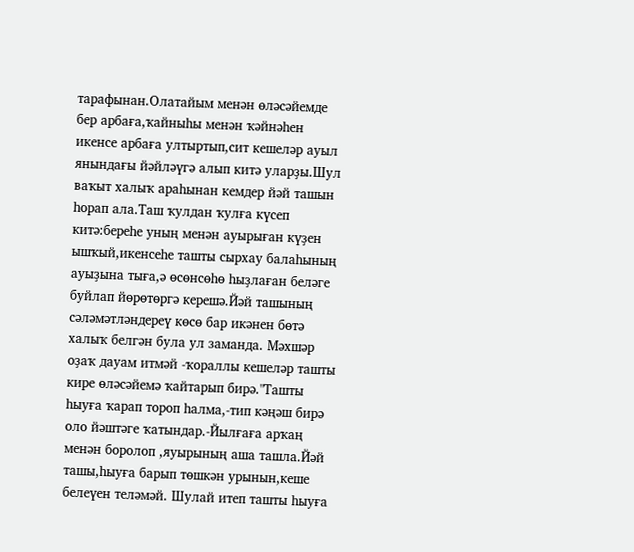тарафынан.Олатайым менән өләсәйемде бер арбаға,ҡайныһы менән ҡәйнәһен икенсе арбаға ултыртып,сит кешеләр ауыл янындағы йәйләүгә алып китә уларҙы.Шул ваҡыт халыҡ араһынан кемдер йәй ташын һорап ала.Таш ҡулдан ҡулға күсеп китә:береһе уның менән ауырыған күҙен ышҡый,икенсеһе ташты сырхау балаһының ауыҙына тыға,ә өсөнсөһө һыҙлаған беләге буйлап йөрөтөргә керешә.Йәй ташының сәләмәтләндереү көсө бар икәнен бөтә халыҡ белгән була ул заманда. Мәхшәр оҙаҡ дауам итмәй -ҡораллы кешеләр ташты кире өләсәйемә ҡайтарып бирә."Ташты һыуға ҡарап тороп һалма,-тип кәңәш бирә оло йәштәге ҡатындар.-Йылғаға арҡаң менән боролоп ,яуырының аша ташла.Йәй ташы,һыуға барып төшкән урынын,кеше белеүен теләмәй. Шулай итеп ташты һыуға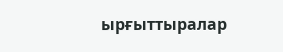ырғыттыралар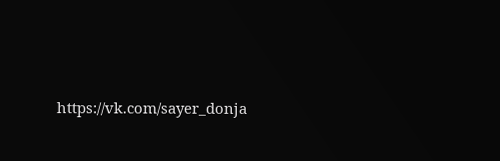https://vk.com/sayer_donja